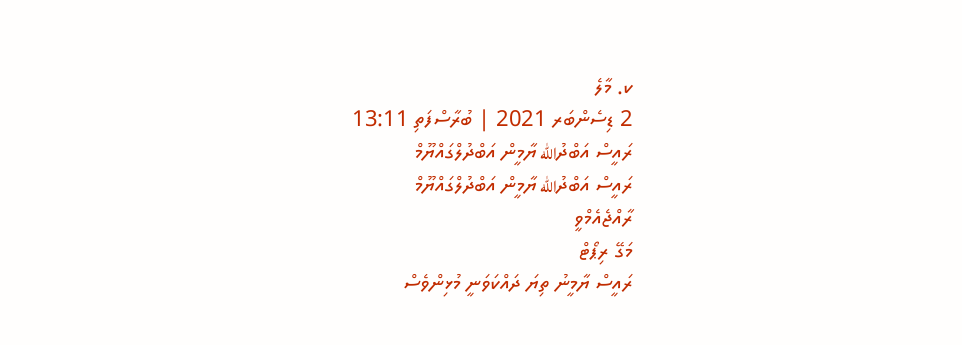ކ. މާލެ
2 ޑިސެންބަރ 2021 | ބުރާސްފަތި 13:11
ރައީސް އަބްދުالله ޔާމީން އަބްދުލްގައްޔޫމް
ރައީސް އަބްދުالله ޔާމީން އަބްދުލްގައްޔޫމް
ރާއްޖެއެމްވީ
މަގޭ ރިޕޯޓް
ރައީސް ޔާމީނު ތިޔަ ދައްކަވަނީ މުޅިންވެސް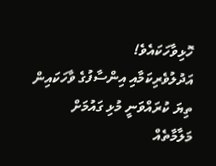ހޮޅިވާހަކައެވެ!
އަދުލުވެރިކަމާއި އިންސާފުގެ ވާހަކައިން ތިޔަ ކުރައްވަނީ މުޅި ގައުމަށް މަލާމާތެއް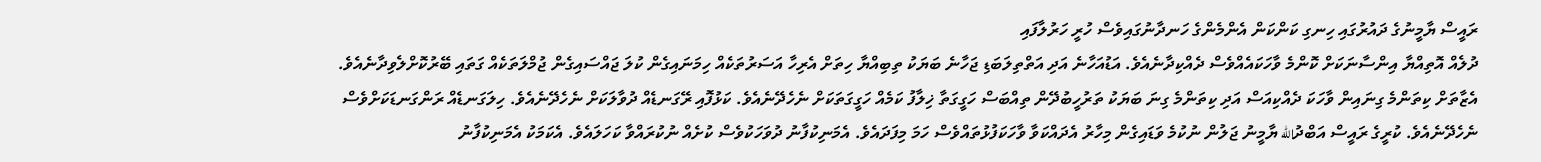ރައީސް ޔާމީނުގެ ދައުރުގައި ހިނގި ކަންކަން އެންމެންގެ ހަނދާނުގައިވެސް ހުރީ ހަރުލާފައި
ދުލެއް އޮތިއްޔާ އިންސާނަކަށް ކޮންމެ ވާހަކައެއްވެސް ދެއްކިދާނެއެވެ. އަޑުއަހާނެ އަދި އަތްތިލަބަޑި ޖަހާނެ ބަޔަކު ތިބިއްޔާ ހިތަށް އެރިހާ އަސަރުތަކެއް ހިމަނައިގެން ކުލަ ޖައްސައިގެން ޖުމްލަތަކެއް ގަތައި ބޭރުކޮށްލެވިދާނެއެވެ. އެޒާތަށް ކިތަންމެ ގިނައިން ވާހަކަ ދެއްކިއަސް އަދި ކިތަންމެ ގިނަ ބަޔަކު ތަރުހީބުދޭން ތިއްބަސް ހަގީގަތާ ޚިލާފު ކަމެއް ހަގީގަތަކަށް ނެހެދޭނެއެވެ. ކަޅުފޮއި ރޭގަނޑެއް ދުވާލަކަށް ނެހެދޭނެއެވެ. ހިލަގަނޑެއް ރަންގަނޑަކަށްވެސް ނެހެދޭނެއެވެ. ކުރީގެ ރައީސް އަބްދުالله ޔާމީނު ޖަލުން ނުކުމެ ވަޑައިގެން މިހާރު އެދައްކަވާ ވާހަކަފުޅުތައްވެސް ހަމަ މިފަދައެވެ. އެމަނިކުފާނު ދުވަހަކުވެސް ކުށެއް ނުކުރައްވާ ކަހަލައެވެ. އެކަމަކު އެމަނިކުފާނު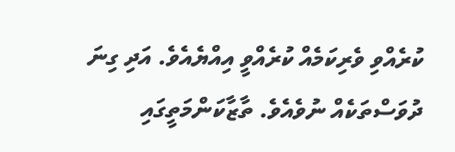ކުރެއްވި ވެރިކަމެއް ކުރެއްވީ އިއްޔެއެވެ. އަދި ގިނަ ދުވަސްތަކެއް ނުވެއެވެ. ތާޒާކަންމަތީގައި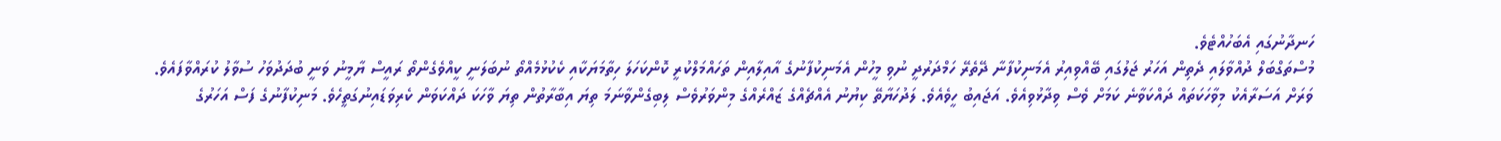ހަނދާނުގައި އެބަހުއްޓެވެ.
މުސްތަގްބަލް ދުއްވާލައި ދެތިން އަހަރު ޖަލުގައި ބޭއްވިއިރު އެމަނިކުފާނާ ދޭތެރޭ ހަމްދަރުދީ ނުވި މީހުން އެމަނިކުފާނުގެ އާއިލާއިން ތަހައްމަލްކުރީ ކޮންކަހަލަ ހިތާމަޔަކާއި ކެކުޅުމެއްތޯ ނުބަލަނީ ކީއްވެގެންތޯ ރައީސް ޔާމީނު ވަނީ ބުދަދުވަހު ސުވާލު ކުރައްވާފައެވެ. ވަރަށް އަސަރާއެކު މިވާހަކަތައް ދައްކަވާނެ ކަމަށް ވެސް ވިދާޅުވިއެވެ. އަޖައިބު ހީވެއެވެ. ލަދުހަޔާތޭ ކިޔުނު އެއްޗެއްގެ ޒައްރެއްގެ މިންވަރުވެސް ލިބިގެންވާނަމަ ތިޔަ އިބާރާތުން ތިޔަ ވާހަކަ ދައްކަވަން ކެރިވަޑައިނުގަތީހެވެ. މަނިކުފާނުގެ ފަސް އަހަރުގެ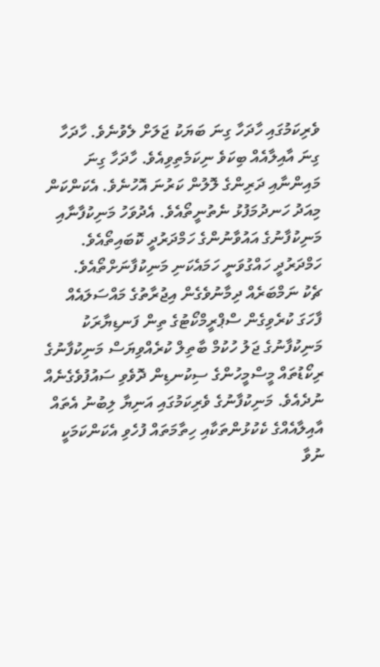ވެރިކަމުގައި ހާދަހާ ގިނަ ބަޔަކު ޖަލަށް ލެވުނެވެ. ހާދަހާ ގިނަ އާއިލާއެއް ބިކަވެ ނިކަމެތިވިއެވެ. ހާދަހާ ގިނަ މައިންނާއި ދަރިންގެ ލޮލުން ކަރުނަ އޮހުނެވެ. އެކަންކަން މިއަދު ހަނދުމަފުޅު ނެތުނީތޯއެވެ. އެދުވަހު މަނިކުފާނާއި މަނިކުފާނުގެ އައުވާނުންގެ ހަމްދަރުދީ ކޮބައިތޯއެވެ. ހަމްދަރުދީ ހައްގުވަނީ ހަމައެކަނި މަނިކުފާނަށްތޯއެވެ.
ޗެކު ނަމްބަރެއް ދިމާނުވެގެން އިޖުރާތުގެ މައްސަލައެއް ފާހަގަ ކުރެވިގެން ސްޕްރީމްކޯޓުގެ ތިން ފަނޑިޔާރަކު މަނިކުފާނުގެ ޖަލު ހުކުމް ބާތިލް ކުރެއްވިޔަސް މަނިކުފާނުގެ ރިކޯޑުތައް މީސްމީހުންގެ ސިކުނޑިން ދޮވެވި ސައުފުވެގެނެއް ނުދެއެވެ. މަނިކުފާނުގެ ވެރިކަމުގައި އަނިޔާ ލިބުނު އެތައް އާއިލާއެއްގެ ކެކުޅުންތަކާއި ހިތާމަތައް ފުހެވި އެކަންކަމަކީ ނުވާ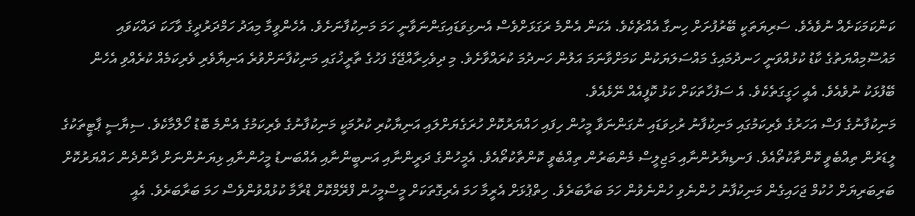ކަންކަމަކަށެއް ނުވެއެވެ. ސަރިޔަތަކީ ބޭރުފުށަށް ހިނގާ އެއްޗެކެވެ. އެކަން އެންމެ ރަގަޅަށްވެސް އެނގިވަޑައިގަންނަވާނީ ހަމަ މަނިކުފާނަށެވެ. އެހެންވީމާ މިއަދު ހަމްދަރުދީގެ ވާހަކަ ދައްކަވައި މައުސޫމިއްޔަތުގެ ކާޑު ކުޅުއްވަނީ ހަނދުމައިގެ މައްސަލަޔަކުން ކަމަށްވާނަމަ އަލުން ހަނދުމަ ކުރައްވާށެވެ. މި ދިވެހިރާއްޖޭގެ ފަހުގެ ތާރީޚުގައި މަނިކުފާނަށްވުރެ އަނިޔާވެރި ވެރިކަމެއް ކުރެއްވި އެހެން ބޭފުޅަކު ނުވެއެވެ. އެއީ ހަގީގަތެކެވެ. އެ ސަފުހާތަކަށް ކަޅު ކޮފީއެއް ނޭޅެއެވެ.
މަނިކުފާނުގެ ފަސް އަހަރުގެ ވެރިކަމުގައި މަނިކުފާނު ރުހިވަޑައި ނުގަންނަވާ މީހުން ހިފައި ހައްޔަރުކޮށް ހުރަގެޔަށްލައި އަނިޔާކުރި ކުރުމަކީ މަނިކުފާނުގެ ވެރިކަމުގެ އެންމެ ބޮޑު ހޯލްމާކެވެ. ސިޔާސީ ޕާޓީތަކުގެ ލީޑަރުން ތިއްބެވީ ކޮންތާކުތޯއެވެ. ފަނޑިޔާރުންނާއި މަޖިލީސް މެންބަރުން ތިއްބެވީ ކޮންތާކުތޯއެވެ. އެމީހުންގެ ދަރީންނާއި އަނބީންނާއި އެއްބަނޑު މީހުންނާއި ޅިޔަނުންނަށް ދާންދެން ހައްޔަރުކޮށް ބަރިބަރިޔަށް ހުކުމް ޖަހައިގެން މަނިކުފާނު ހުންނެވި ހުންނެވުން ހަމަ ބަރާބަރެވެ. ހިތްޕުޅަށް އެރީމާ ހަމަ އެރިގޮތަކަށް މީސްމީހުން ފްރޭމްކޮށް ޑްރާމާ ކުޅުއްވުންވެސް ހަމަ ބަރާބަރެވެ. އެއީ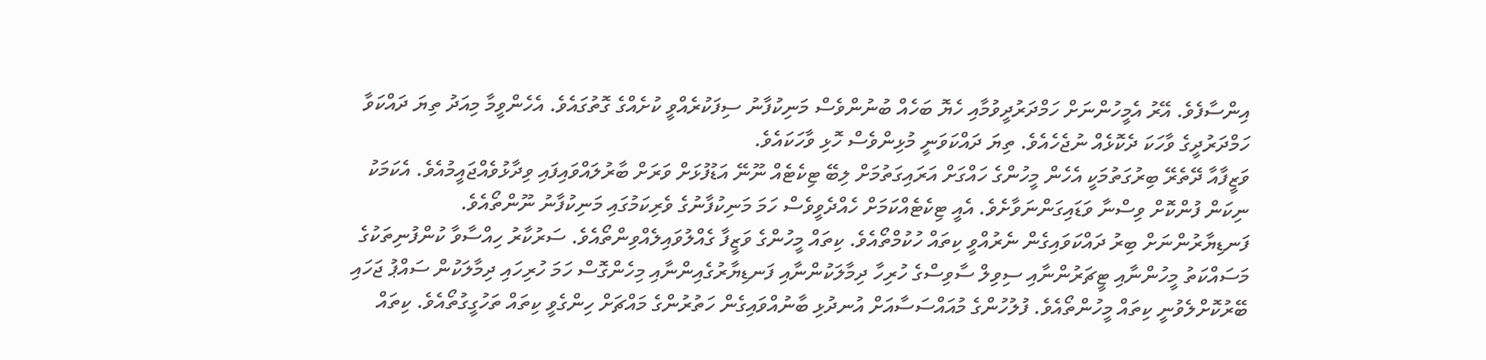އިންސާފެވެ. އޭރު އެމީހުންނަށް ހަމްދަރުދީވުމާއި ހެޔޮ ބަހެއް ބުނުންވެސް މަނިކުފާނު ސިފަކުރެއްވީ ކުށެއްގެ ގޮތުގައެވެ. އެހެންވީމާ މިއަދު ތިޔަ ދައްކަވާ ހަމްދަރުދީގެ ވާހަކަ ދެކޮޅެއް ނުޖެހެއެވެ. ތިޔަ ދައްކަވަނީ މުޅިންވެސް ހޮޅި ވާހަކައެވެ.
ވަޒީފާއާ ދޭތެރޭ ބިރުގަތުމަކީ އެހެން މީހުންގެ ހައްގަށް އަރައިގަތުމަށް ލިބޭ ޓިކެޓެއް ނޫނޭ އަޑުފުޅަށް ވަރަށް ބާރުލައްވައިފައި ވިދާޅުވެއްޖައީމުއެވެ. އެކަމަކު ނިކަން ފުންކޮށް ވިސްނާ ވަޑައިގަންނަވާށެވެ. އެއީ ޓިކެޓެއްކަމަށް ހެއްދެވީވެސް ހަމަ މަނިކުފާނުގެ ވެރިކަމުގައި މަނިކުފާނު ނޫންތޯއެވެ. ފަނޑިޔާރުންނަށް ބިރު ދައްކަވައިގެން ނެރުއްވީ ކިތައް ހުކުމްތޯއެވެ. ކިތައް މީހުންގެ ވަޒީފާ ގެއްލުވައިލެއްވިންތޯއެވެ. ސަރުކާރު ހިއްސާވާ ކުންފުނިތަކުގެ މަސައްކަތު މީހުންނާއި ޓީޗަރުންނާއި ސިވިލް ސާވިސްގެ ހުރިހާ ދިމާލަކުންނާއި ފަނޑިޔާރުގެއިންނާއި މިހެންގޮސް ހަމަ ހުރިހައި ދިމާލަކުން ސައްޕު ޖަހައި ބޭރުކޮށްލެވުނީ ކިތައް މީހުންތޯއެވެ. ފުލުހުންގެ މުއައްސަސާއަށް އުނދުޅި ބާނުއްވައިގެން ހަތުރުންގެ މައްޗަށް ހިންގެވީ ކިތައް ތަހުގީގުތޯއެވެ. ކިތައް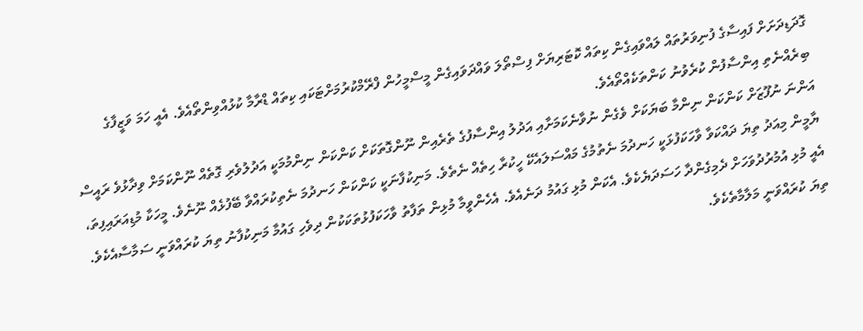ގޮދަޑިދަށަށް ފައިސާގެ ފުނިވަރުތައް ލައްވައިގެން ކިތައް ކޮޓަރިޔަށް ފިސްތޯލަ ވައްދަވައިގެން މީސްމީހުން ފްރޭމްކުރުމަށްޓަކައި ކިތައް ޑްރާމާ ކުޅުއްވިންތޯއެވެ. އެއީ ހަމަ ވަޒީފާގެ ބިރެއްނެތި އިންސާފުން ކުރެވުނު ކަންތަކެއްތޯއެވެ.
އަންނަ ނުފޫޒަށް ކަންކަން ނިންމާ ބަޔަކަށް ވެގެން ނުވާނެކަމަށާއި އަދުލު އިންސާފުގެ ތެރެއިން ނޫންގޮތަކަށް ކަންކަން ނިންމުމަކީ އަދުލުވެރި ގޮތެއް ނޫންކަމަށް ވިދާޅުވެ ރައީސް ޔާމީން މިއަދު ތިޔަ ދައްކަވާ ވާހަކަފުޅަކީ ހަނދުމަ ނެތުމުގެ މައްސަލައެކޭ ހީކުރާ ހިތެއް ނެތެވެ. މަނިކުފާނަކީ ކަންކަން ހަނދުމަ ނެތިކުރައްވާ ބޭފުޅެއް ނޫނެވެ. މީހަކާ މުޑިއަރައިފިތަ، އެއީ މުޅި އުމުރުދުވަހަށް ދެމިގެންދާ ހަސަދަޔެކެވެ. އެކަން މުޅި ގައުމު ދަނެއެވެ. އެހެންވީމާ މުޅިން ތަފާތު ވާހަކަފުޅުތަކަކުން ދިވެހި ގައުމާ މަނިކުފާނު ތިޔަ ކުރައްވަނީ ސަމާސާއެކެވެ. ތިޔަ ކުރައްވަނީ މަލާމާތެކެވެ.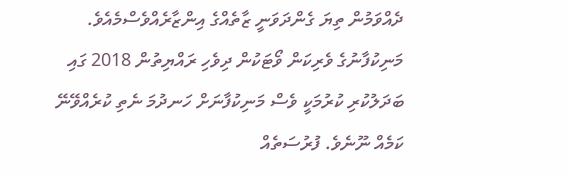ދެއްވަމުން ތިޔަ ގެންދަވަނީ ޒާތެއްގެ އިންޒާރެއްވެސްމެއެވެ. މަނިކުފާނުގެ ވެރިކަން ވޯޓަކުން ދިވެހި ރައްޔިތުން 2018 ގައި ބަދަލުކުރި ކުރުމަކީ ވެސް މަނިކުފާނަށް ހަނދުމަ ނެތި ކުރެއްވޭނޭ ކަމެއް ނޫނެވެ. ފުރުސަތެއް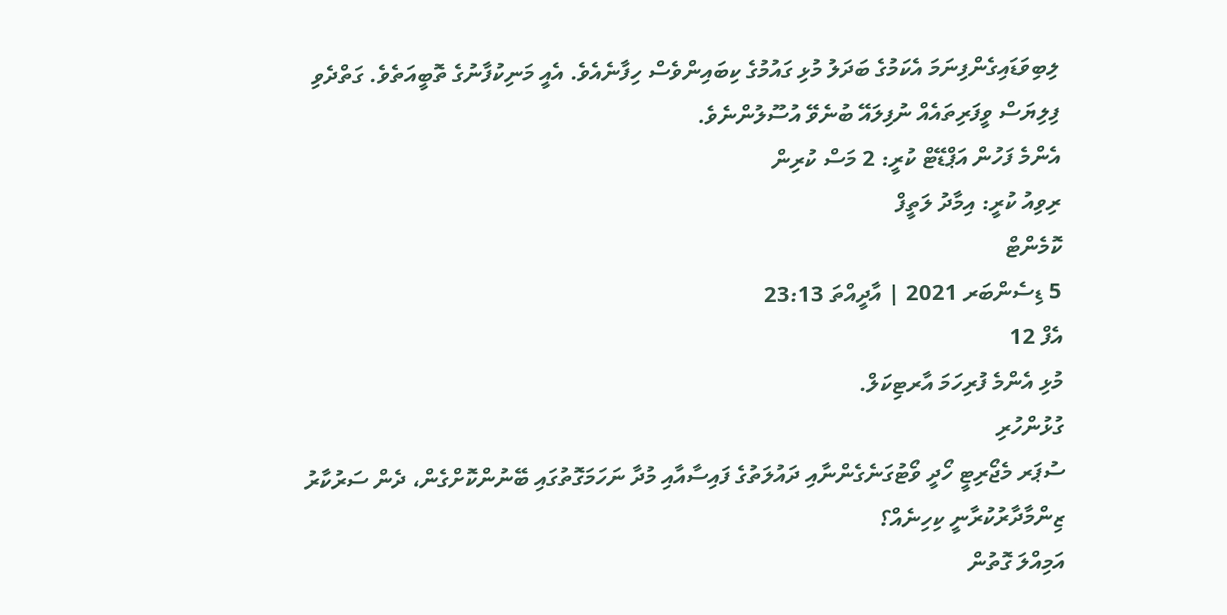ލިބިވަޑައިގެންފިނަމަ އެކަމުގެ ބަދަލު މުޅި ގައުމުގެ ކިބައިންވެސް ހިފާނެއެވެ. އެއީ މަނިކުފާނުގެ ތޮބީއަތެވެ. ގަތްދެވި ފިލިޔަސް ވީފަރިތައެއް ނުފިލައޭ ބުނެވޭ އުސޫލުންނެވެ.
އެންމެ ފަހުން އަޕްޑޭޓް ކުރީ: 2 މަސް ކުރިން
ރިވިއު ކުރީ: އިމާދު ލަތީފް
ކޮމެންޓް
5 ޑިސެންބަރ 2021 | އާދީއްތަ 23:13
އެފް 12
މުޅި އެންމެ ފުރިހަމަ އާރޓިކަލް.
ގުޅުންހުރި
ސުޕަރ މެޖޯރިޓީ ހޯދީ ވޯޓުގަނެގެންނާއި ދައުލަތުގެ ފައިސާއާއި މުދާ ނަހަމަގޮތުގައި ބޭނުންކޮށްގެން، ދެން ސަރުކާރު ޒިންމާދާރުކުރާނީ ކިހިނެއް؟
އަމިއްލަ ގޮތުން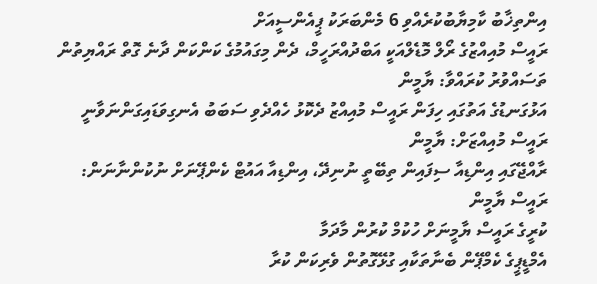އިންތިޚާބު ކާމިޔާބުކުރެއްވި 6 މެންބަރަކު ޕީއެންސީއަށް
ރައީސް މުއިއްޒުގެ ރޯލް މޮޑެލްއަކީ އަބްދުއްރަހީމް، ދެން މިގައުމުގެ ކަންކަން ދާނެ ގޮތް ރައްޔިތުން ތަސައްވުރު ކުރައްވާ: ޔާމީން
އަޅުގަނޑުގެ އަތުގައި ހިފަން ރައީސް މުއިއްޒު ދެކޮޅު ހެއްދެވި ސަބަބު އެނގިވަޑައިގަންނަވާނީ ރައީސް މުއިއްޒަށް: ޔާމީން
ރާއްޖޭގައި އިންޑިއާ ސިފައިން ތިބޭތީ ނުނިދޭ، އިންޑިއާ އައުޓް ކެންޕޭނަށް ނުކުންނާނަން: ރައީސް ޔާމީން
ކުރީގެ ރައީސް ޔާމީނަށް ހުކުމް ކުރުން މާދަމާ
އެމްޑީޕީގެ ކެމްޕޭން ބެނާތަކާއި ގުޅޭގޮތުން ވެރިކަން ކުރާ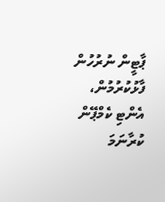ޕާޓީން ނުރުހުން ފާޅުކުރުމުން، އެންޓި ކެމްޕޭން ކުރާނަމަ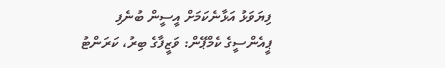ފިޔަވަޅު އަޅާނެކަމަށް އީސީން ބުނެފި
ޕީއެންސީގެ ކެމްޕޭން: ވަޒީފާގެ ބިރު، ކަރަންޓު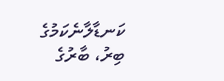ކަނޑާލާނެކަމުގެ ބިރު، ބާރުގެ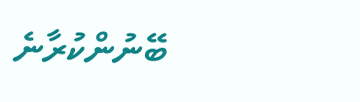ބޭނުންކުރާނެ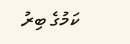ކަމުގެ ބިރު